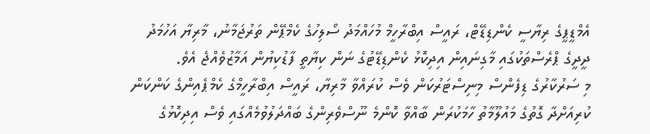އެމްޑީޕީގެ ރިޔާސީ ކެންޑިޑޭޓް، ރައީސް އިބްރާހީމް މުހައްމަދު ސޯލިހުގެ ކެމްޕޭން ތަރުޖަމާނު، މާރިޔާ އަހުމަދު ދީދީގެ ޕްރެސްތަކުގައި މާގިނައިން އިދިކޮޅު ކެންޑިޑޭޓުގެ ނަން ކިޔާތީ ފާޑުކިޔުން އަމާޒުވެއްޖެ އެވެ.
މި ސަރުކާރުގެ ޑިފެންސް މިނިސްޓަރުކަން ވެސް ކުރައްވާ މާރިޔާ، ރައީސް އިބްރާހީމްގެ ކެމްޕެއިންގެ ކަންކަން ކުރިއަށްދާ ގޮތުގެ މައުލޫމާތު ހާމަކުރަން ބާއްވާ ކޮންމެ ނޫސްވެރިންގެ ބައްދަލުވުމެއްގައި ވެސް އިދިކޮޅުގެ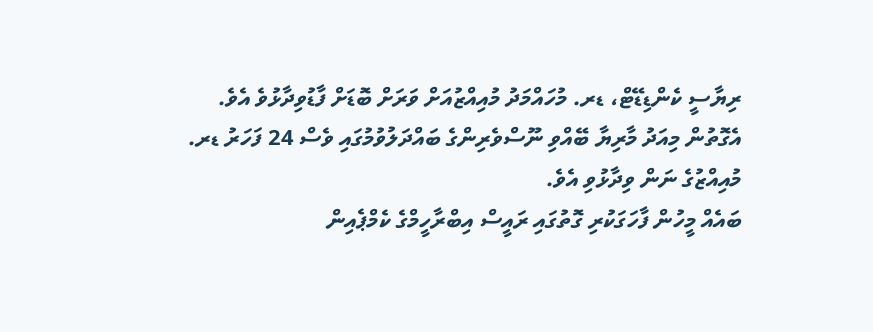ރިޔާސީ ކެންޑިޑޭޓް، ޑރ. މުހައްމަދު މުއިއްޒުއަށް ވަރަށް ބޮޑަށް ފާޑުވިދާޅުވެ އެވެ.
އެގޮތުން މިއަދު މާރިޔާ ބޭއްވި ނޫސްވެރިންގެ ބައްދަލުވުމުގައި ވެސް 24 ފަހަރު ޑރ. މުއިއްޒުގެ ނަން ވިދާޅުވި އެވެ.
ބައެއް މީހުން ފާހަގަކުރި ގޮތުގައި ރައީސް އިބްރާހީމްގެ ކެމްޕެއިން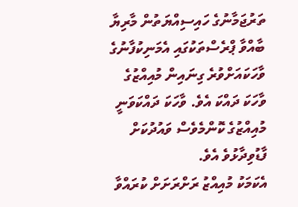ތަރުޖަމާނުގެ ހައިސިއްޔަތުން މާރިޔާ ބާއްވާ ޕްރެސްތަކުގައި އެމަނިކުފާނުގެ ވާހަކައަށްވުރެ ގިނައިން މުއިއްޒުގެ ވާހަކަ ދައްކަ އެވެ. ވާހަކަ ދައްކަވަނީ މުއިއްޒުގެ ކޮންމެވެސް ވައުދުކަށް ފާޑުވިދާޅުވެ އެވެ.
އެކަމަކު މުއިއްޒު ރަށްރަށަށް ކުރައްވާ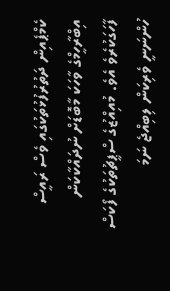ކެމްޕެއިން ދަތުރުފުޅުތަކުގައި ވެސް ރައީސް އިބްރާހީމްގެ ވާހަކަ މާބޮޑަށް ނުދައްކާކަން ފާހަގަކުރެވެ އެވެ. މުއިއްޒުގެ ސްޕީޗުތަކުގެ ފޯކަސް ހުންނަނީ ވެރިކަން ލިބިއްޖެ ނަމަ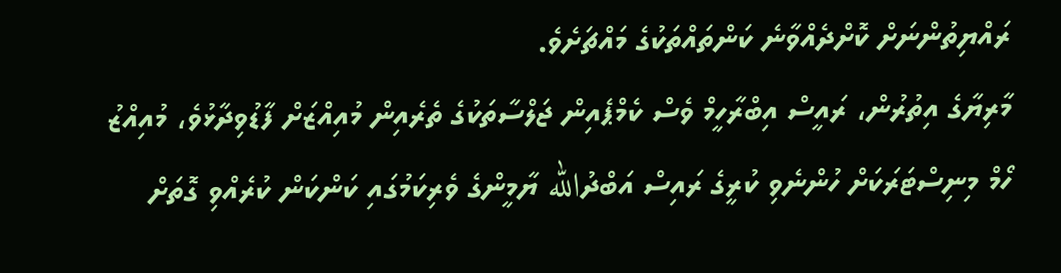ރައްޔިތުންނަށް ކޮށްދެއްވާނެ ކަންތައްތަކުގެ މައްޗަށެވެ.
މާރިޔާގެ އިތުރުން، ރައީސް އިބްރާހީމް ވެސް ކެމްޕެއިން ޖަލްސާތަކުގެ ތެރެއިން މުއިއްޒަށް ފާޑުވިދާޅުވެ، މުއިއްޒު ހޯމް މިނިސްޓަރަކަށް ހުންނެވި ކުރީގެ ރައިސް އަބްދުالله ޔާމީންގެ ވެރިކަމުގައި ކަންކަން ކުރެއްވި ގޮތަށް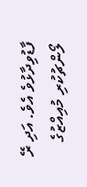ފާޑުވިދާޅުވެ އެވެ. އަދި ރޭ ލޯންޗުކުރި މުއިއްޒުގެ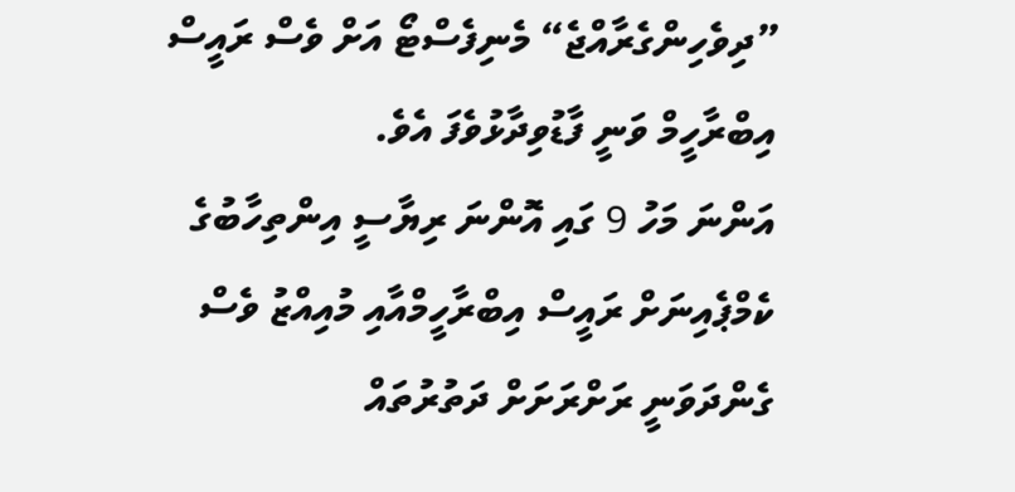”ދިވެހިންގެރާއްޖެ“ މެނިފެސްޓޯ އަށް ވެސް ރައީސް އިބްރާހީމް ވަނީ ފާޑުވިދާޅުވެފަ އެވެ.
އަންނަ މަހު 9 ގައި އޮންނަ ރިޔާސީ އިންތިހާބުގެ ކެމްޕެއިނަށް ރައީސް އިބްރާހީމްއާއި މުއިއްޒު ވެސް ގެންދަވަނީ ރަށްރަށަށް ދަތުރުތައް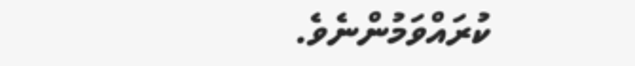ކުރައްވަމުންނެވެ.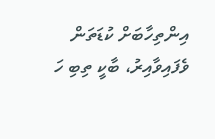އިންތިހާބަށް ކުޑަތަން ވެފައިވާއިރު، ބާކީ ތިބި ހަ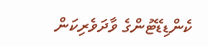ކެންޑިޑޭޓުންގެ ވާދަވެރިކަން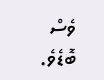ވެސް ބޮޑެވެ.